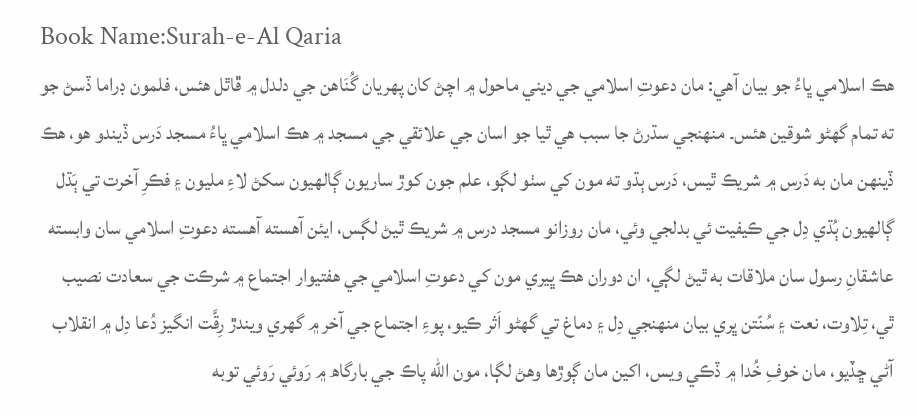Book Name:Surah-e-Al Qaria
هڪ اسلامي ڀاءُ جو بيان آهي: مان دعوتِ اسلامي جي ديني ماحول ۾ اچڻ کان پهريان گُنَاهن جي دلدل ۾ ڦاٿل هئس، فلمون ڊراما ڏسڻ جو ته تمام گھڻو شوقين هئس۔ منهنجي سڌرڻ جا سبب هي ٿيا جو اسان جي علائقي جي مسجد ۾ هڪ اسلامي ڀاءُ مسجد دَرس ڏيندو هو، هڪ ڏينهن مان به دَرس ۾ شريڪ ٿيس، دَرس ٻڌو ته مون کي سٺو لڳو، علم جون کوڙ ساريون ڳالهيون سکڻ لاءِ مليون ۽ فڪرِ آخرت تي ٻَڌل ڳالهيون ٻُڌي دِل جي ڪيفيت ئي بدلجي وئي، مان روزانو مسجد درس ۾ شريڪ ٿيڻ لڳس، ايئن آهسته آهسته دعوتِ اسلامي سان وابسته عاشقانِ رسول سان ملاقات به ٿيڻ لڳي، ان دوران هڪ ڀيري مون کي دعوتِ اسلامي جي هفتيوار اجتماع ۾ شرڪت جي سعادت نصيب ٿي، تِلاوت، نعت ۽ سُنّتن ڀري بيان منهنجي دِل ۽ دماغ تي گھڻو اَثر ڪيو، پوءِ اجتماع جي آخر ۾ گھري ويندڙ رِقَّت انگيز دُعا دِل ۾ انقلاب آڻي ڇڏيو، مان خوفِ خُدا ۾ ڏڪي ويس، اکين مان ڳوڙها وهڻ لڳا، مون الله پاڪ جي بارگاھ ۾ رَوئي رَوئي توبه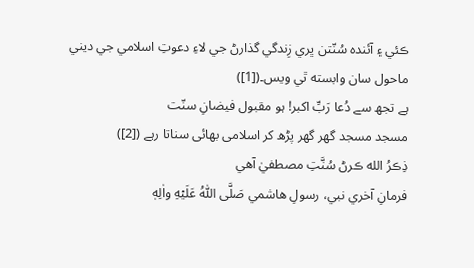ڪئي ۽ آئنده سُنّتن ڀري زِندگي گذارڻ جي لاءِ دعوتِ اسلامي جي ديني ماحول سان وابسته ٿي ويس۔([1])
ہے تجھ سے دُعا رَبِّ اکبر! ہو مقبول فیضانِ سنّت
مسجد مسجد گھر گھر پڑھ کر اسلامی بھائی سناتا رہے ([2])
ذِڪرُ الله ڪرڻ سُنَّتِ مصطفيٰ آهي
فرمانِ آخري نبي، رسولِ هاشمي صَلَّى اللّٰهُ عَلَيۡهِ واٰلِهٖ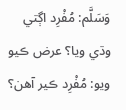وَسَلَّم: مُفْرِد اڳتي وڌي ويا؟ عرض ڪيو ويو: مُفْرِد ڪير آهن؟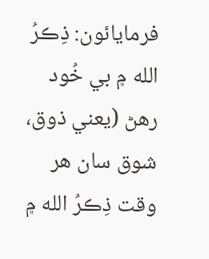فرمايائون: ذِڪرُ الله ۾ بي خُود رهڻ (يعني ذوق، شوق سان هر وقت ذِڪرُ الله ۾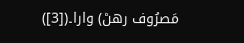مَصرُوف رهڻ) وارا۔([3])